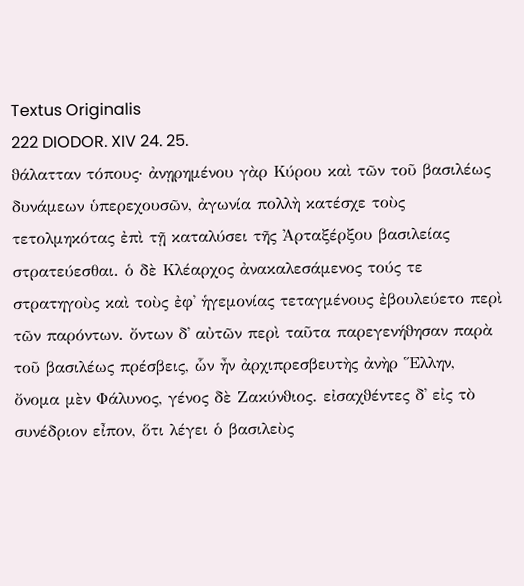Textus Originalis
222 DIODOR. XIV 24. 25.
ϑάλατταν τόπους· ἀνῃρημένου γὰρ Κύρου καὶ τῶν τοῦ βασιλέως δυνάμεων ὑπερεχουσῶν, ἀγωνία πολλὴ κατέσχε τοὺς τετολμηκότας ἐπὶ τῇ καταλύσει τῆς Ἀρταξέρξου βασιλείας στρατεύεσθαι. ὁ δὲ Κλέαρχος ἀνακαλεσάμενος τούς τε στρατηγοὺς καὶ τοὺς ἐφ᾽ ἡγεμονίας τεταγμένους ἐβουλεύετο περὶ τῶν παρόντων. ὄντων δ᾽ αὐτῶν περὶ ταῦτα παρεγενήϑησαν παρὰ τοῦ βασιλέως πρέσβεις, ὧν ἦν ἀρχιπρεσβευτὴς ἀνὴρ Ἕλλην, ὄνομα μὲν Φάλυνος, γένος δὲ Ζακύνϑιος. εἰσαχϑέντες δ᾽ εἰς τὸ συνέδριον εἶπον, ὅτι λέγει ὁ βασιλεὺς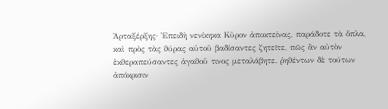Ἀρταξέρξης· Ἐπειδὴ νενίκηκα Κῦρον ἀποκτείνας, παράδοτε τὰ ὅπλα, καὶ πρὸς τὰς ϑύρας αὐτοῦ βαδίσαντες ζητεῖτε, πῶς ἂν αὐτὸν ἐκϑεραπεύσαντες ἀγαϑοῦ τινος μεταλάβητε. ῥηϑέντων δὲ τούτων ἀπόκρισιν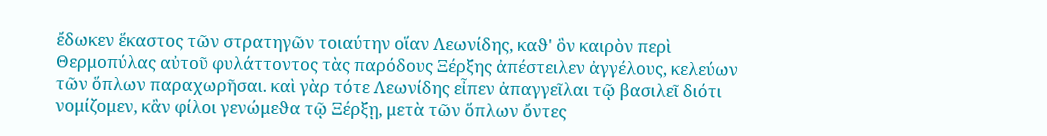ἔδωκεν ἕκαστος τῶν στρατηγῶν τοιαύτην οἵαν Λεωνίδης, καϑ' ὃν καιρὸν περὶ Θερμοπύλας αὐτοῦ φυλάττοντος τὰς παρόδους Ξέρξης ἀπέστειλεν ἀγγέλους, κελεύων τῶν ὅπλων παραχωρῆσαι. καὶ γὰρ τότε Λεωνίδης εἶπεν ἀπαγγεῖλαι τῷ βασιλεῖ διότι νομίζομεν, κἂν φίλοι γενώμεϑα τῷ Ξέρξῃ, μετὰ τῶν ὅπλων ὄντες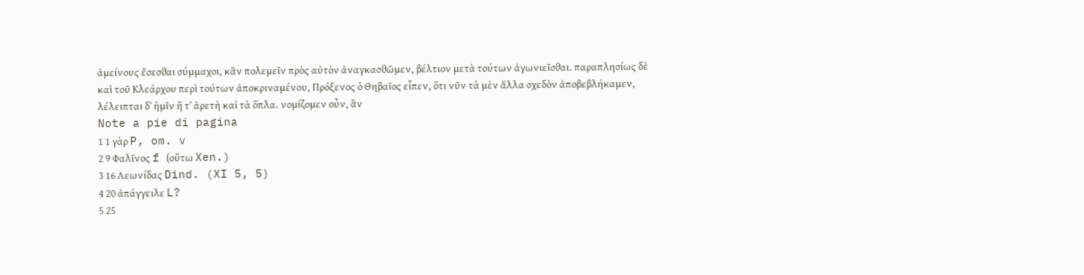ἀμείνους ἔσεσϑαι σύμμαχοι, κἂν πολεμεῖν πρὸς αὐτὸν ἀναγκασϑῶμεν, βέλτιον μετὰ τούτων ἀγωνιεῖσϑαι. παραπλησίως δὲ καὶ τοῦ Κλεάρχου περὶ τούτων ἀποκριναμένου, Πρόξενος ὁ Θηβαῖος εἶπεν, ὅτι νῦν τὰ μὲν ἄλλα σχεδὸν ἀποβεβλήκαμεν, λέλειπται δ᾽ ἡμῖν ἥ τ᾽ ἀρετὴ καὶ τὰ ὅπλα. νομίζομεν οὖν, ἂν
Note a pie di pagina
1 1 γὰρ P, om. v
2 9 Φαλῖνος f (οὕτω Xen.)
3 16 Λεωνίδας Dind. (XI 5, 5)
4 20 ἀπάγγειλε L?
5 25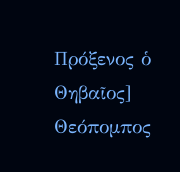Πρόξενος ὁ Θηβαῖος] Θεόπομπος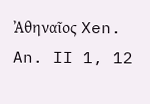Ἀθηναῖος Xen. An. II 1, 12